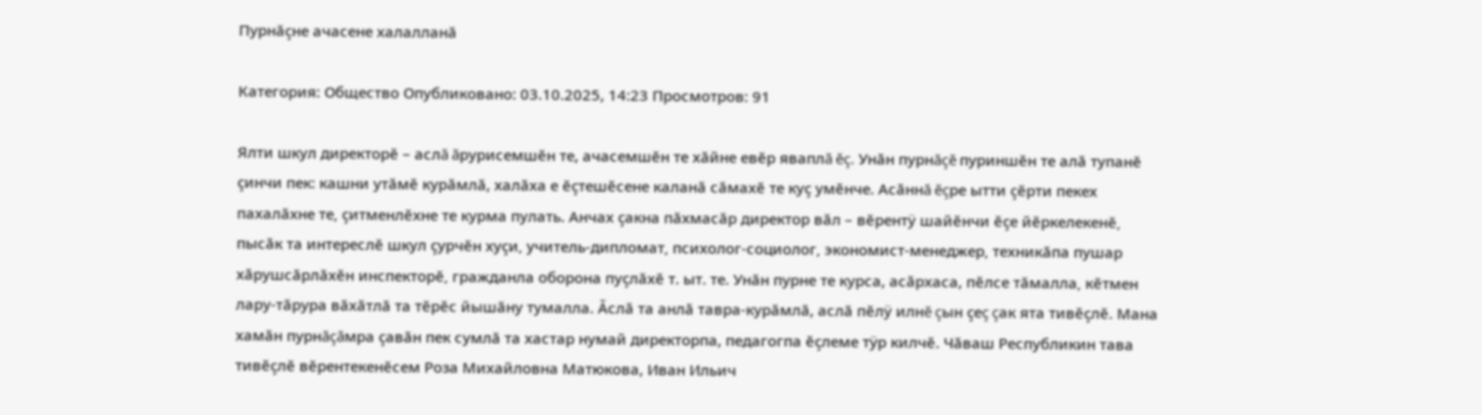Пурнăçне ачасене халалланă

Категория: Общество Опубликовано: 03.10.2025, 14:23 Просмотров: 91

Ялти шкул директорĕ – аслă ăрурисемшĕн те, ачасемшĕн те хăйне евĕр яваплă ĕç. Унăн пурнăçĕ пуриншĕн те алă тупанĕ çинчи пек: кашни утăмĕ курăмлă, халăха е ĕçтешĕсене каланă сăмахĕ те куç умĕнче. Асăннă ĕçре ытти çĕрти пекех пахалăхне те‚ çитменлĕхне те курма пулать. Анчах çакна пăхмасăр директор вăл – вĕрентÿ шайĕнчи ĕçе йĕркелекенĕ‚ пысăк та интереслĕ шкул çурчĕн хуçи‚ учитель-дипломат‚ психолог-социолог‚ экономист-менеджер‚ техникăпа пушар хăрушсăрлăхĕн инспекторĕ‚ гражданла оборона пуçлăхĕ т. ыт. те. Унăн пурне те курса, асăрхаса, пĕлсе тăмалла‚ кĕтмен лару-тăрура вăхăтлă та тĕрĕс йышăну тумалла. Ăслă та анлă тавра-курăмлă, аслă пĕлÿ илнĕ çын çеç çак ята тивĕçлĕ. Мана хамăн пурнăçăмра çавăн пек сумлă та хастар нумай директорпа, педагогпа ĕçлеме тÿр килчĕ. Чăваш Республикин тава тивĕçлĕ вĕрентекенĕсем Роза Михайловна Матюкова, Иван Ильич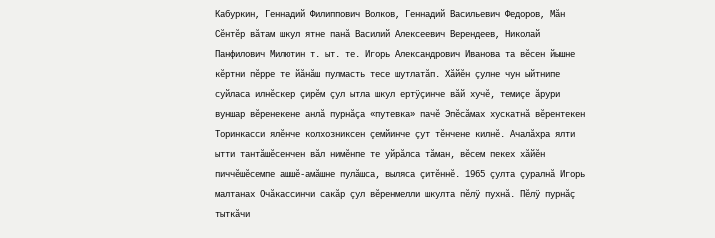Кабуркин, Геннадий Филиппович Волков, Геннадий Васильевич Федоров, Мăн Сĕнтĕр вăтам шкул ятне панă Василий Алексеевич Верендеев, Николай Панфилович Милютин т. ыт. те. Игорь Александрович Иванова та вĕсен йышне кĕртни пĕрре те йăнăш пулмасть тесе шутлатăп. Хăйĕн çулне чун ыйтнипе суйласа илнĕскер çирĕм çул ытла шкул ертÿçинче вăй хучĕ‚ темиçе ăрури вуншар вĕренекене анлă пурнăçа «путевка» пачĕ Эпĕсăмах хускатнă вĕрентекен Торинкасси ялĕнче колхозниксен çемйинче çут тĕнчене килнĕ. Ачалăхра ялти ытти тантăшĕсенчен вăл нимĕнпе те уйрăлса тăман‚ вĕсем пекех хăйĕн пиччĕшĕсемпе ашшĕ-амăшне пулăшса‚ выляса çитĕннĕ. 1965 çулта çуралнă Игорь малтанах Очăкассинчи сакăр çул вĕренмелли шкулта пĕлÿ пухнă. Пĕлÿ пурнăç тыткăчи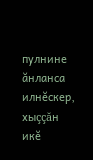пулнине ăнланса илнĕскер‚ хыççăн икĕ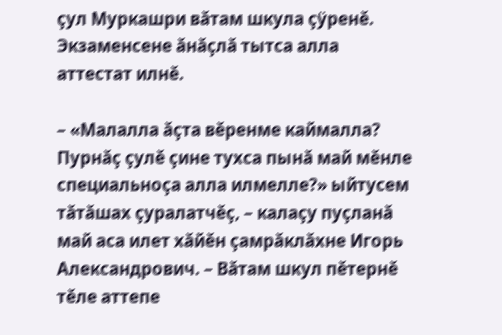çул Муркашри вăтам шкула çÿренĕ. Экзаменсене ăнăçлă тытса алла аттестат илнĕ.

– «Малалла ăçта вĕренме каймалла? Пурнăç çулĕ çине тухса пынă май мĕнле специальноçа алла илмелле?» ыйтусем тăтăшах çуралатчĕç, – калаçу пуçланă май аса илет хăйĕн çамрăклăхне Игорь Александрович. – Вăтам шкул пĕтернĕ тĕле аттепе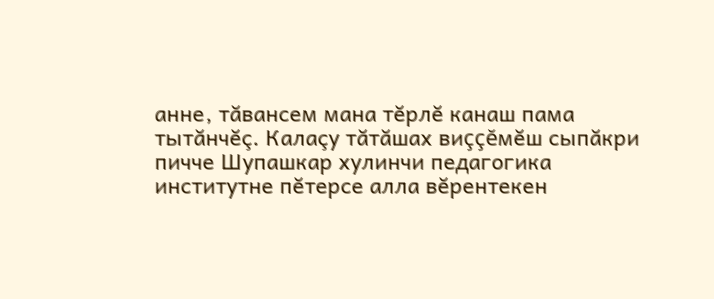анне‚ тăвансем мана тĕрлĕ канаш пама тытăнчĕç. Калаçу тăтăшах виççĕмĕш сыпăкри пичче Шупашкар хулинчи педагогика институтне пĕтерсе алла вĕрентекен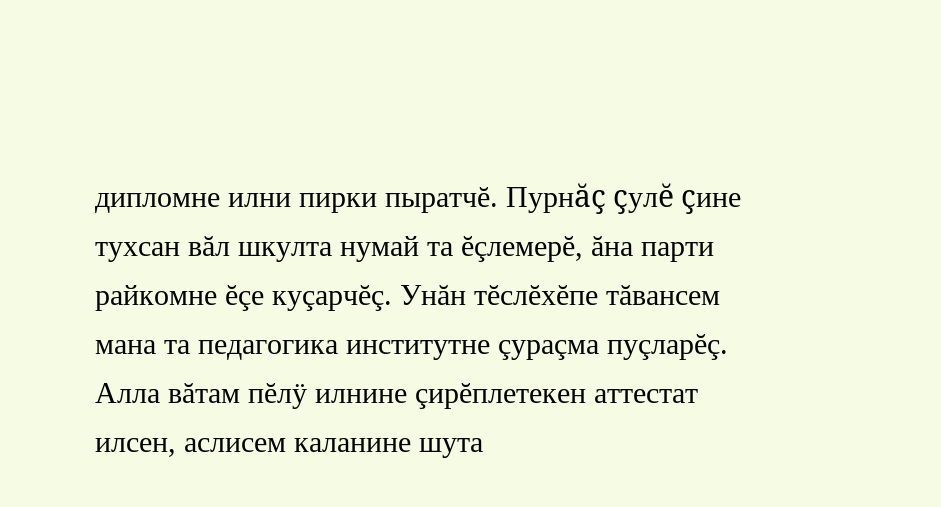дипломне илни пирки пыратчĕ. Пурнăç çулĕ çине тухсан вăл шкулта нумай та ĕçлемерĕ, ăна парти райкомне ĕçе куçарчĕç. Унăн тĕслĕхĕпе тăвансем мана та педагогика институтне çураçма пуçларĕç. Алла вăтам пĕлÿ илнине çирĕплетекен аттестат илсен, аслисем каланине шута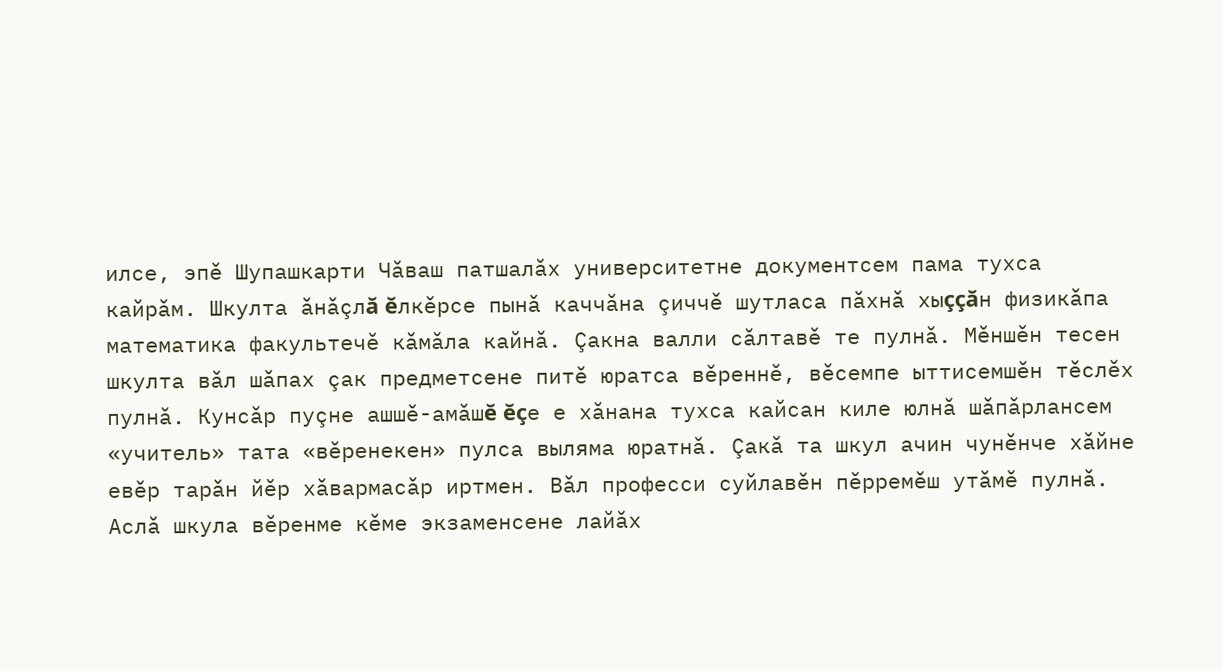илсе‚ эпĕ Шупашкарти Чăваш патшалăх университетне документсем пама тухса кайрăм. Шкулта ăнăçлă ĕлкĕрсе пынă каччăна çиччĕ шутласа пăхнă хыççăн физикăпа математика факультечĕ кăмăла кайнă. Çакна валли сăлтавĕ те пулнă. Мĕншĕн тесен шкулта вăл шăпах çак предметсене питĕ юратса вĕреннĕ, вĕсемпе ыттисемшĕн тĕслĕх пулнă. Кунсăр пуçне ашшĕ-амăшĕ ĕçе е хăнана тухса кайсан киле юлнă шăпăрлансем «учитель» тата «вĕренекен» пулса выляма юратнă. Çакă та шкул ачин чунĕнче хăйне евĕр тарăн йĕр хăвармасăр иртмен. Вăл професси суйлавĕн пĕрремĕш утăмĕ пулнă. Аслă шкула вĕренме кĕме экзаменсене лайăх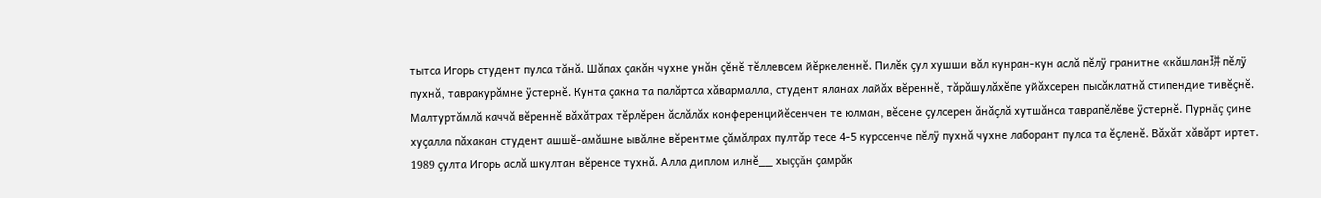тытса Игорь студент пулса тăнă. Шăпах çакăн чухне унăн çĕнĕ тĕллевсем йĕркеленнĕ. Пилĕк çул хушши вăл кунран-кун аслă пĕлÿ гранитне «кăшлан㻂 пĕлÿ пухнă‚ тавракурăмне ÿстернĕ. Кунта çакна та палăртса хăвармалла‚ студент яланах лайăх вĕреннĕ‚ тăрăшулăхĕпе уйăхсерен пысăклатнă стипендие тивĕçнĕ. Малтуртăмлă каччă вĕреннĕ вăхăтрах тĕрлĕрен ăслăлăх конференцийĕсенчен те юлман, вĕсене çулсерен ăнăçлă хутшăнса таврапĕлĕве ÿстернĕ. Пурнăç çине хуçалла пăхакан студент ашшĕ-амăшне ывăлне вĕрентме çăмăлрах пултăр тесе 4-5 курссенче пĕлÿ пухнă чухне лаборант пулса та ĕçленĕ. Вăхăт хăвăрт иртет. 1989 çулта Игорь аслă шкултан вĕренсе тухнă. Алла диплом илнĕ__ хыççăн çамрăк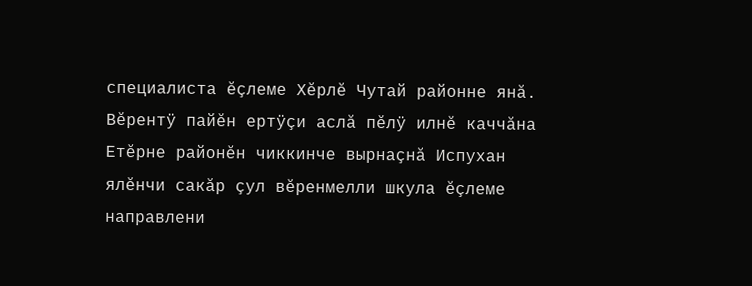специалиста ĕçлеме Хĕрлĕ Чутай районне янă. Вĕрентÿ пайĕн ертÿçи аслă пĕлÿ илнĕ каччăна Етĕрне районĕн чиккинче вырнаçнă Испухан ялĕнчи сакăр çул вĕренмелли шкула ĕçлеме направлени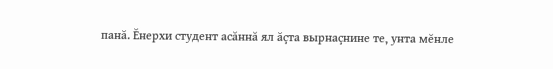панă. Ĕнерхи студент асăннă ял ăçта вырнаçнине те‚ унта мĕнле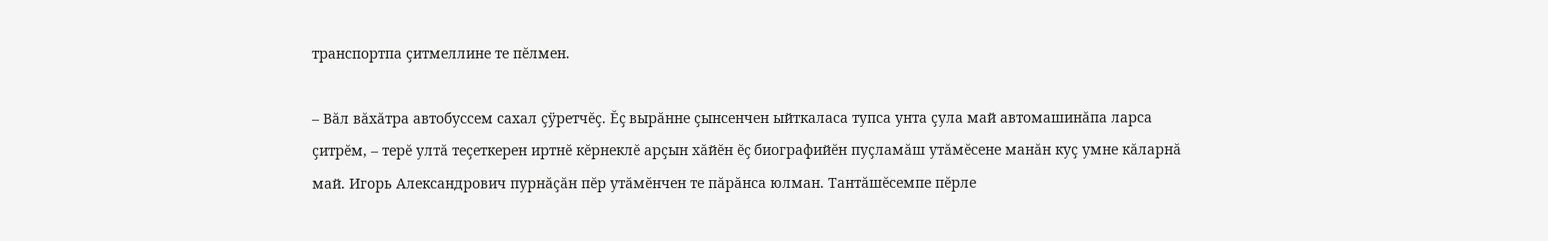транспортпа çитмеллине те пĕлмен.

– Вăл вăхăтра автобуссем сахал çÿретчĕç. Ĕç вырăнне çынсенчен ыйткаласа тупса унта çула май автомашинăпа ларса çитрĕм, – терĕ ултă теçеткерен иртнĕ кĕрнеклĕ арçын хăйĕн ĕç биографийĕн пуçламăш утăмĕсене манăн куç умне кăларнă май. Игорь Александрович пурнăçăн пĕр утăмĕнчен те пăрăнса юлман. Тантăшĕсемпе пĕрле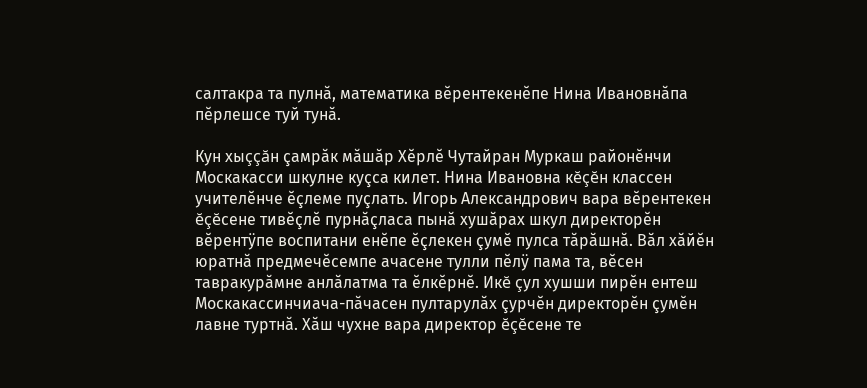салтакра та пулнă, математика вĕрентекенĕпе Нина Ивановнăпа пĕрлешсе туй тунă.

Кун хыççăн çамрăк мăшăр Хĕрлĕ Чутайран Муркаш районĕнчи Москакасси шкулне куçса килет. Нина Ивановна кĕçĕн классен учителĕнче ĕçлеме пуçлать. Игорь Александрович вара вĕрентекен ĕçĕсене тивĕçлĕ пурнăçласа пынă хушăрах шкул директорĕн вĕрентÿпе воспитани енĕпе ĕçлекен çумĕ пулса тăрăшнă. Вăл хăйĕн юратнă предмечĕсемпе ачасене тулли пĕлÿ пама та‚ вĕсен тавракурăмне анлăлатма та ĕлкĕрнĕ. Икĕ çул хушши пирĕн ентеш Москакассинчиача-пăчасен пултарулăх çурчĕн директорĕн çумĕн лавне туртнă. Хăш чухне вара директор ĕçĕсене те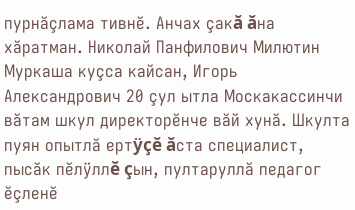пурнăçлама тивнĕ. Анчах çакă ăна хăратман. Николай Панфилович Милютин Муркаша куçса кайсан, Игорь Александрович 20 çул ытла Москакассинчи вăтам шкул директорĕнче вăй хунă. Шкулта пуян опытлă ертÿçĕ ăста специалист‚ пысăк пĕлÿллĕ çын‚ пултаруллă педагог ĕçленĕ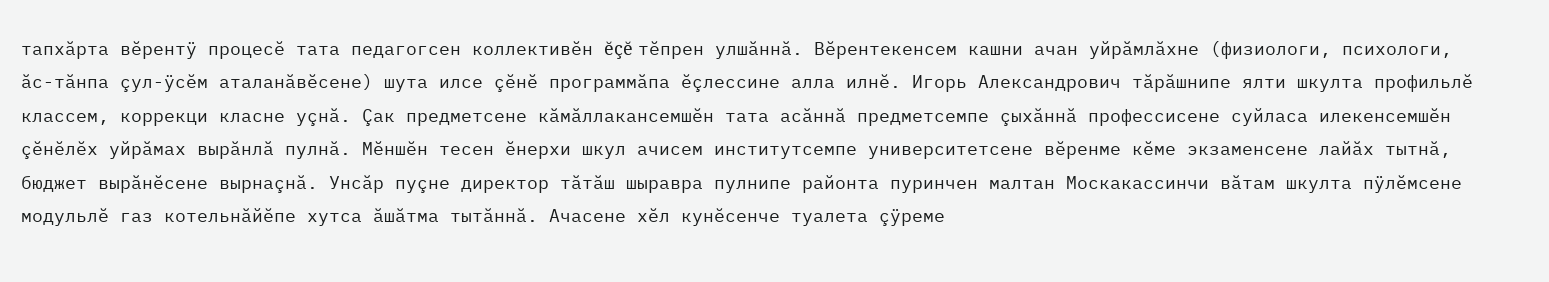тапхăрта вĕрентÿ процесĕ тата педагогсен коллективĕн ĕçĕ тĕпрен улшăннă. Вĕрентекенсем кашни ачан уйрăмлăхне (физиологи‚ психологи‚ ăс-тăнпа çул-ÿсĕм аталанăвĕсене) шута илсе çĕнĕ программăпа ĕçлессине алла илнĕ. Игорь Александрович тăрăшнипе ялти шкулта профильлĕ классем, коррекци класне уçнă. Çак предметсене кăмăллакансемшĕн тата асăннă предметсемпе çыхăннă профессисене суйласа илекенсемшĕн çĕнĕлĕх уйрăмах вырăнлă пулнă. Мĕншĕн тесен ĕнерхи шкул ачисем институтсемпе университетсене вĕренме кĕме экзаменсене лайăх тытнă‚ бюджет вырăнĕсене вырнаçнă. Унсăр пуçне директор тăтăш шыравра пулнипе районта пуринчен малтан Москакассинчи вăтам шкулта пÿлĕмсене модульлĕ газ котельнăйĕпе хутса ăшăтма тытăннă. Ачасене хĕл кунĕсенче туалета çÿреме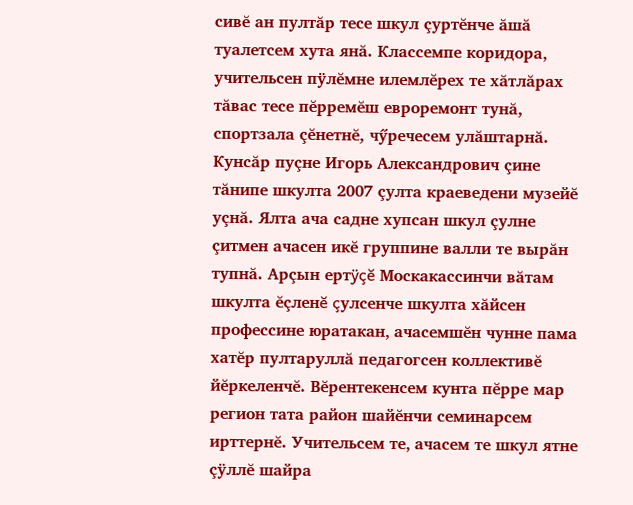сивĕ ан пултăр тесе шкул çуртĕнче ăшă туалетсем хута янă. Классемпе коридора‚ учительсен пÿлĕмне илемлĕрех те хăтлăрах тăвас тесе пĕрремĕш евроремонт тунă, спортзала çĕнетнĕ, чӳречесем улăштарнă. Кунсăр пуçне Игорь Александрович çине тăнипе шкулта 2007 çулта краеведени музейĕ уçнă. Ялта ача садне хупсан шкул çулне çитмен ачасен икĕ группине валли те вырăн тупнă. Арçын ертÿçĕ Москакассинчи вăтам шкулта ĕçленĕ çулсенче шкулта хăйсен профессине юратакан‚ ачасемшĕн чунне пама хатĕр пултаруллă педагогсен коллективĕ йĕркеленчĕ. Вĕрентекенсем кунта пĕрре мар регион тата район шайĕнчи семинарсем ирттернĕ. Учительсем те‚ ачасем те шкул ятне çÿллĕ шайра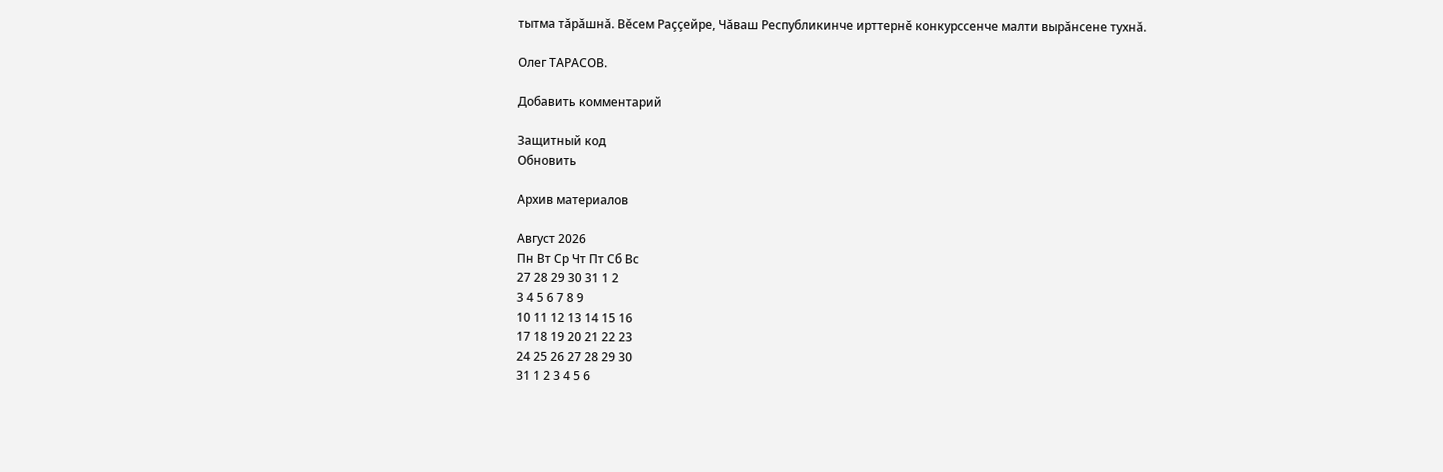тытма тăрăшнă. Вĕсем Раççейре, Чăваш Республикинче ирттернĕ конкурссенче малти вырăнсене тухнă.

Олег ТАРАСОВ.

Добавить комментарий

Защитный код
Обновить

Архив материалов

Август 2026
Пн Вт Ср Чт Пт Сб Вс
27 28 29 30 31 1 2
3 4 5 6 7 8 9
10 11 12 13 14 15 16
17 18 19 20 21 22 23
24 25 26 27 28 29 30
31 1 2 3 4 5 6